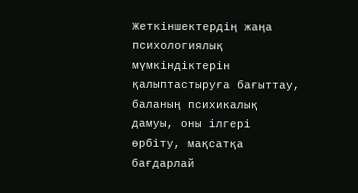Жеткіншектердің жаңа психологиялық мүмкіндіктерін қалыптастыруға бағыттау, баланың психикалық дамуы, оны ілгері өрбіту, мақсатқа бағдарлай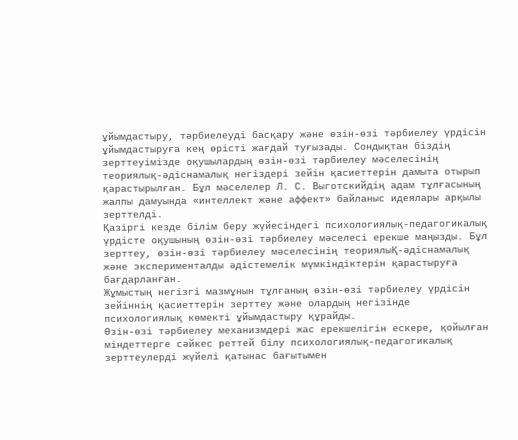ұйымдастыру, тәрбиелеуді басқару және өзін-өзі тәрбиелеу үрдісін ұйымдастыруға кең өрісті жағдай туғызады. Сондықтан біздің зерттеуімізде оқушылардың өзін-өзі тәрбиелеу мәселесінің теориялық-әдіснамалық негіздері зейін қасиеттерін дамыта отырып қарастырылған. Бұл мәселелер Л. С. Выготскийдің адам тұлғасының жалпы дамуында «интеллект және аффект» байланыс идеялары арқылы зерттелді.
Қазіргі кезде білім беру жүйесіндегі психологиялық-педагогикалық үрдісте оқушының өзін-өзі тәрбиелеу мәселесі ерекше маңызды. Бұл зерттеу, өзін-өзі тәрбиелеу мәселесінің теориялыҚ-әдіснамалық және эксперименталды әдістемелік мүмкіндіктерін қарастыруға бағдарланған.
Жұмыстың негізгі мазмұнын тұлғаның өзін-өзі тәрбиелеу үрдісін зейіннің қасиеттерін зерттеу және олардың негізінде психологиялық көмекті ұйымдастыру құрайды.
Өзін-өзі тәрбиелеу механизмдері жас ерекшелігін ескере, қойылған міндеттерге сәйкес реттей білу психологиялық-педагогикалық зерттеулерді жүйелі қатынас бағытымен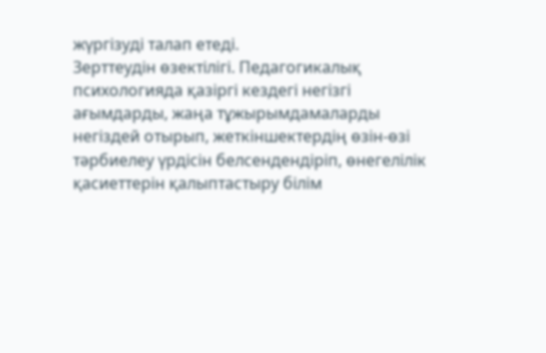жүргізуді талап етеді.
Зерттеудін өзектілігі. Педагогикалық психологияда қазіргі кездегі негізгі ағымдарды, жаңа тұжырымдамаларды негіздей отырып, жеткіншектердің өзін-өзі тәрбиелеу үрдісін белсендендіріп, өнегелілік қасиеттерін қалыптастыру білім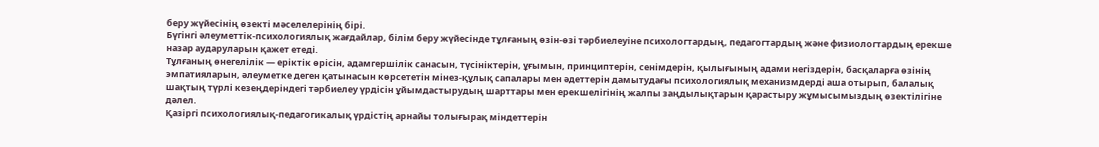беру жүйесінің өзекті мәселелерінің бірі.
Бүгінгі әлеуметтік-психологиялық жағдайлар, білім беру жүйесінде тұлғаның өзін-өзі тәрбиелеуіне психологтардың, педагогтардың және физиологтардың ерекше назар аударуларын қажет етеді.
Тұлғаның өнегелілік — еріктік өрісін, адамгершілік санасын, түсініктерін, ұғымын, принциптерін, сенімдерін, қылығының адами негіздерін, басқаларға өзінің эмпатияларын, әлеуметке деген қатынасын көрсететін мінез-құлық сапалары мен әдеттерін дамытудағы психологиялық механизмдерді аша отырып, балалық шақтың түрлі кезеңдеріндегі тәрбиелеу үрдісін ұйымдастырудың шарттары мен ерекшелігінің жалпы заңдылықтарын қарастыру жұмысымыздың өзектілігіне дәлел.
Қазіргі психологиялық-педагогикалық үрдістің арнайы толығырақ міндеттерін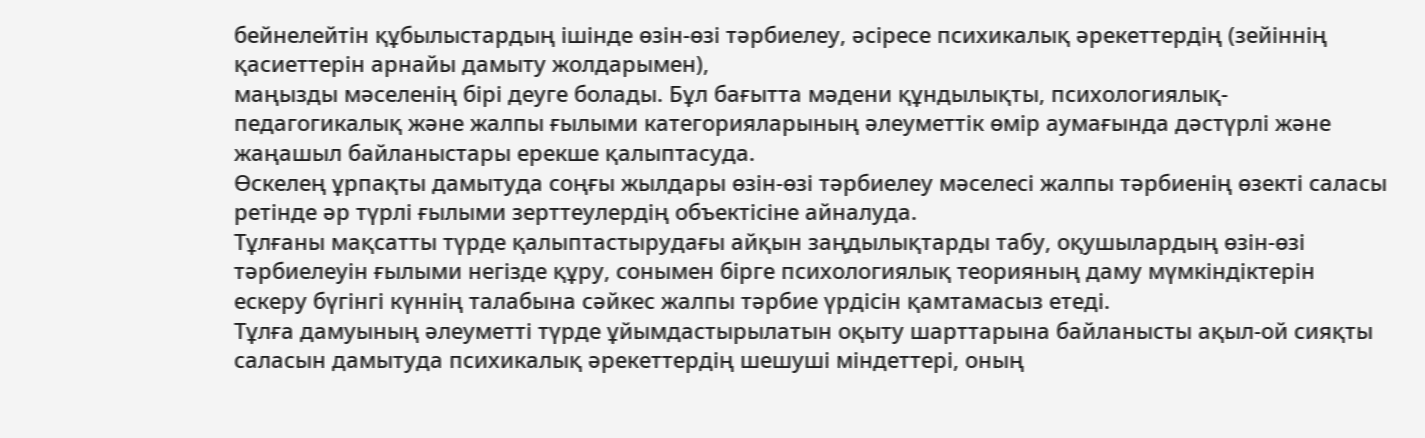бейнелейтін құбылыстардың ішінде өзін-өзі тәрбиелеу, әсіресе психикалық әрекеттердің (зейіннің қасиеттерін арнайы дамыту жолдарымен),
маңызды мәселенің бірі деуге болады. Бұл бағытта мәдени құндылықты, психологиялық-педагогикалық және жалпы ғылыми категорияларының әлеуметтік өмір аумағында дәстүрлі және жаңашыл байланыстары ерекше қалыптасуда.
Өскелең ұрпақты дамытуда соңғы жылдары өзін-өзі тәрбиелеу мәселесі жалпы тәрбиенің өзекті саласы ретінде әр түрлі ғылыми зерттеулердің объектісіне айналуда.
Тұлғаны мақсатты түрде қалыптастырудағы айқын заңдылықтарды табу, оқушылардың өзін-өзі тәрбиелеуін ғылыми негізде құру, сонымен бірге психологиялық теорияның даму мүмкіндіктерін ескеру бүгінгі күннің талабына сәйкес жалпы тәрбие үрдісін қамтамасыз етеді.
Тұлға дамуының әлеуметті түрде ұйымдастырылатын оқыту шарттарына байланысты ақыл-ой сияқты саласын дамытуда психикалық әрекеттердің шешуші міндеттері, оның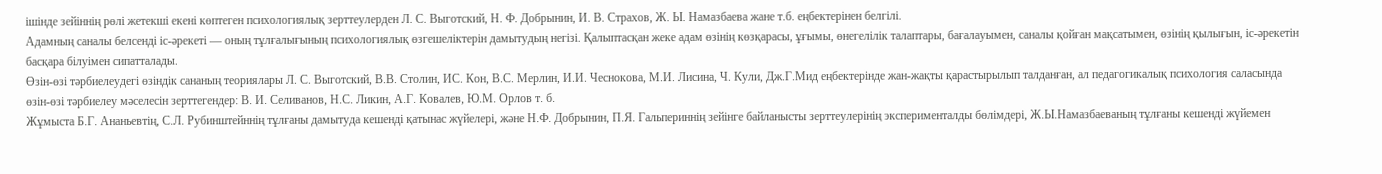ішінде зейіннің рөлі жетекші екені көптеген психологиялық зерттеулерден Л. С. Выготский, Н. Ф. Добрынин, И. В. Страхов, Ж. Ы. Намазбаева жане т.б. еңбектерінен белгілі.
Адамның саналы белсенді іс-әрекеті — оның тұлғалығының психологиялық өзгешеліктерін дамытудың негізі. Қалыптасқан жеке адам өзінің көзқарасы, ұғымы, өнегелілік талаптары, бағалауымен, саналы қойған мақсатымен, өзінің қылығын, іс-әрекетін басқара білуімен сипатталады.
Өзін-өзі тәрбиелеудегі өзіндік сананың теориялары Л. С. Выготский, В.В. Столин, ИС. Кон, В.С. Мерлин, И.И. Чеснокова, М.И. Лисина, Ч. Кули, Дж.Г.Мид еңбектерінде жан-жақты қарастырылып талданған, ал педагогикалық психология саласында өзін-өзі тәрбиелеу мәселесін зерттегендер: В. И. Селиванов, Н.С. Ликин, А.Г. Ковалев, Ю.М. Орлов т. б.
Жұмыста Б.Г. Ананьевтің, С.Л. Рубинштейннің тұлғаны дамытуда кешенді қатынас жүйелері, және Н.Ф. Добрынин, П.Я. Гальпериннің зейінге байланысты зерттеулерінің эксперименталды бөлімдері, Ж.Ы.Намазбаеваның тұлғаны кешенді жүйемен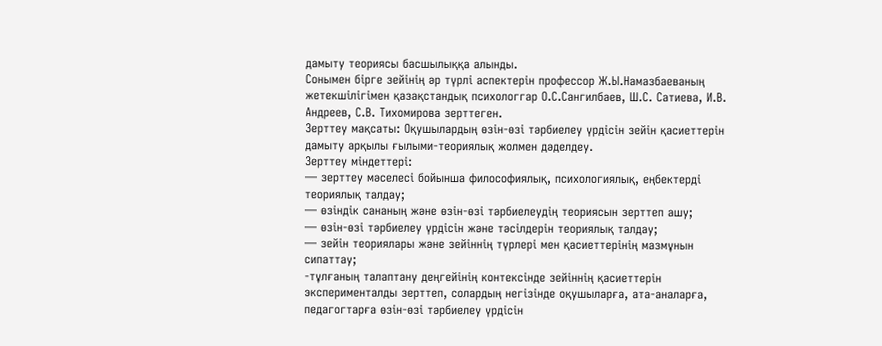дамыту теориясы басшылыққа алынды.
Сонымен бірге зейінің әр түрлі аспектерін профессор Ж.Ы.Намазбаеваның жетекшілігімен қазақстандық психологгар О.С.Сангилбаев, Ш.С. Сатиева, И.В. Андреев, С.В. Тихомирова зерттеген.
Зерттеу мақсаты: Оқушылардың өзін-өзі тәрбиелеу үрдісін зейін қасиеттерін дамыту арқылы ғылыми-теориялық жолмен дәделдеу.
Зерттеу міндеттері:
— зерттеу мәселесі бойынша философиялық, психологиялық, еңбектерді теориялық талдау;
— өзіндік сананың және өзін-өзі тәрбиелеудің теориясын зерттеп ашу;
— өзін-өзі тәрбиелеу үрдісін және тәсілдерін теориялық талдау;
— зейін теориялары және зейіннің түрлері мен қасиеттерінің мазмұнын сипаттау;
-тұлғаның талаптану деңгейінің контексінде зейіннің қасиеттерін эксперименталды зерттеп, солардың негізінде оқушыларға, ата-аналарға, педагогтарға өзін-өзі тәрбиелеу үрдісін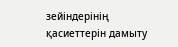зейіндерінің қасиеттерін дамыту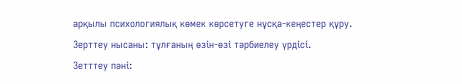арқылы психологиялық көмек көрсетуге нұсқа-кеңестер құру.
Зерттеу нысаны: тұлғаның өзін-өзі тәрбиелеу үрдісі.
Зетттеу пәні: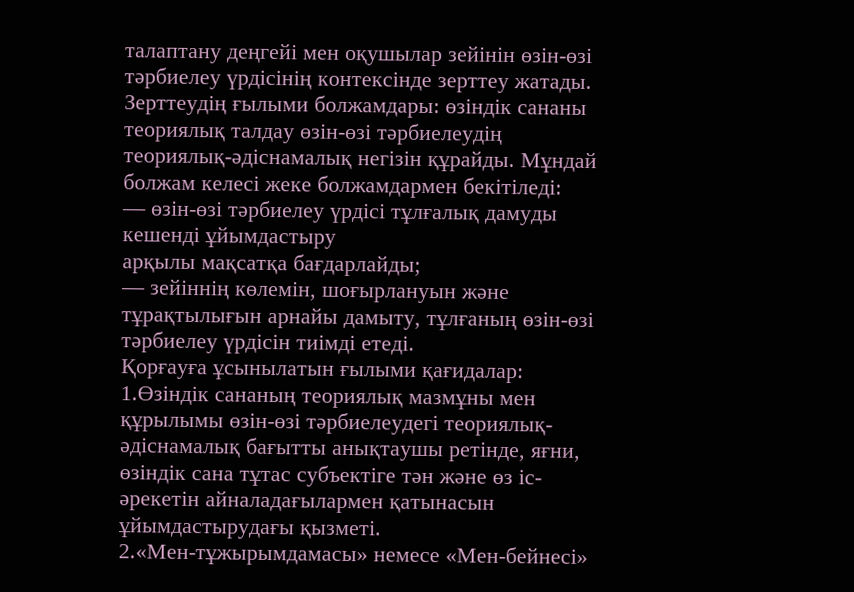талаптану деңгейі мен оқушылар зейінін өзін-өзі тәрбиелеу үрдісінің контексінде зерттеу жатады.
Зерттеудің ғылыми болжамдары: өзіндік сананы теориялық талдау өзін-өзі тәрбиелеудің теориялық-әдіснамалық негізін құрайды. Мұндай болжам келесі жеке болжамдармен бекітіледі:
— өзін-өзі тәрбиелеу үрдісі тұлғалық дамуды кешенді ұйымдастыру
арқылы мақсатқа бағдарлайды;
— зейіннің көлемін, шоғырлануын және тұрақтылығын арнайы дамыту, тұлғаның өзін-өзі тәрбиелеу үрдісін тиімді етеді.
Қорғауға ұсынылатын ғылыми қағидалар:
1.Өзіндік сананың теориялық мазмұны мен құрылымы өзін-өзі тәрбиелеудегі теориялық-әдіснамалық бағытты анықтаушы ретінде, яғни, өзіндік сана тұтас субъектіге тән және өз іс-әрекетін айналадағылармен қатынасын ұйымдастырудағы қызметі.
2.«Мен-тұжырымдамасы» немесе «Мен-бейнесі»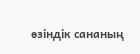өзіндік сананың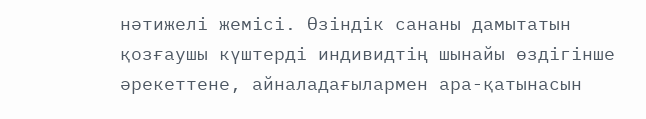нәтижелі жемісі. Өзіндік сананы дамытатын қозғаушы күштерді индивидтің шынайы өздігінше әрекеттене, айналадағылармен ара-қатынасын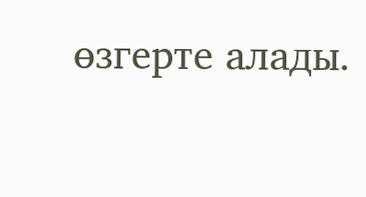өзгерте алады.